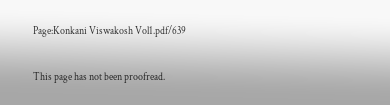Page:Konkani Viswakosh Vol1.pdf/639

This page has not been proofread.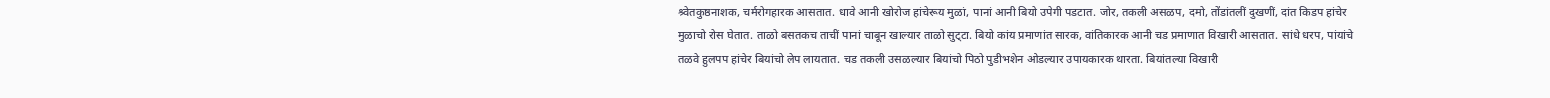श्र्वेतकुष्ठनाशक, चर्मरोगहारक आसतात. धावे आनी खोरोज हांचेरूय मुळां, पानां आनी बियो उपेगी पडटात. जोर, तकली असळप, दमो, तोंडांतलीं दुखणीं, दांत किडप हांचेर मुळाचो रोस घेतात. ताळो बसतकच ताचीं पानां चाबून खाल्यार ताळो सुट्‌टा. बियो कांय प्रमाणांत सारक, वांतिकारक आनी चड प्रमाणात विखारी आसतात. सांधे धरप, पांयांचे तळवे हुलपप हांचेर बियांचो लेप लायतात. चड तकली उसळल्यार बियांचो पिठो पुडीभशेन ओडल्यार उपायकारक थारता. बियांतल्या विखारी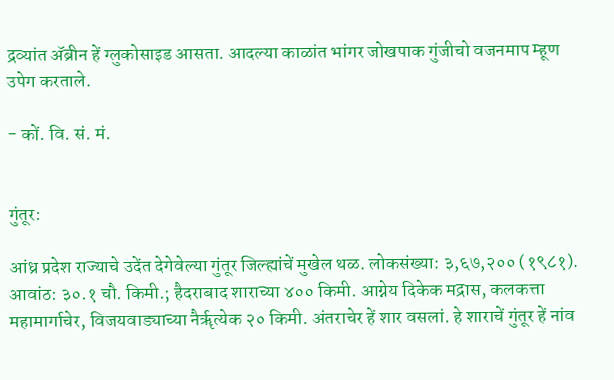द्रव्यांत ॲब्रीन हें ग्लुकोसाइड आसता. आदल्या काळांत भांगर जोखपाक गुंजीचो वजनमाप म्हूण उपेग करताले.

- कों. वि. सं. मं.


गुंतूर:

आंध्र प्रदेश राज्याचे उदेंत देगेवेल्या गुंतूर जिल्ह्यांचें मुखेल थळ. लोकसंख्या: ३,६७,२०० (१९८१). आवांठ: ३०.१ चौ. किमी.; हैदराबाद शाराच्या ४०० किमी. आग्नेय दिकेक मद्रास, कलकत्ता महामार्गाचेर, विजयवाड्याच्या नैर्ॠत्येक २० किमी. अंतराचेर हें शार वसलां. हे शाराचें गुंतूर हें नांव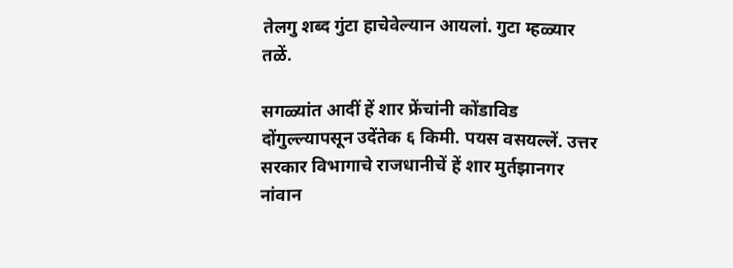तेलगु शब्द गुंटा हाचेवेल्यान आयलां. गुटा म्हळ्यार तळें.

सगळ्यांत आदीं हें शार फ्रेंचांनी कोंडाविड दोंगुल्ल्यापसून उदेंतेक ६ किमी. पयस वसयल्लें. उत्तर सरकार विभागाचे राजधानीचें हें शार मुर्तझानगर नांवान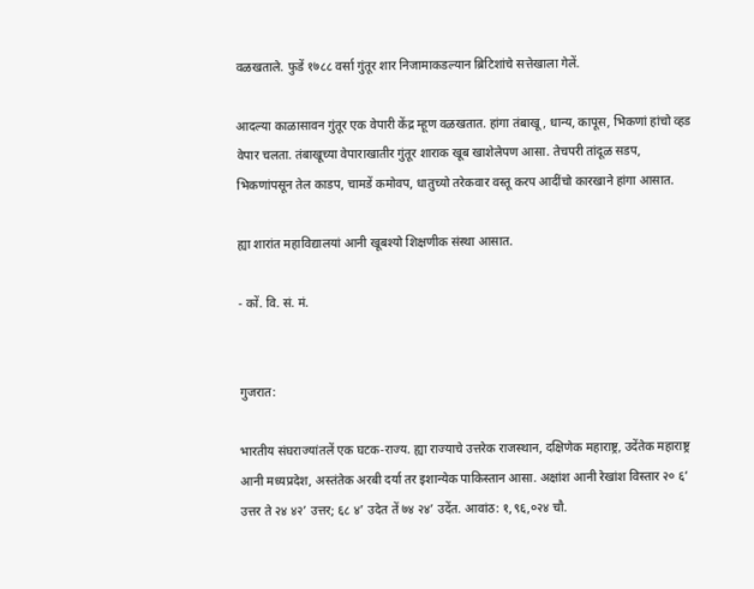वळखताले. फुडें १७८८ वर्सा गुंतूर शार निजामाकडल्यान ब्रिटिशांचे सत्तेखाला गेलें.

आदल्या काळासावन गुंतूर एक वेपारी केंद्र म्हूण वळखतात. हांगा तंबाखू, धान्य, कापूस, भिकणां हांचो व्हड वेपार चलता. तंबाखूच्या वेपाराखातीर गुंतूर शाराक खूब खाशेलेपण आसा. तेचपरी तांदूळ सडप, भिकणांपसून तेल काडप, चामडें कमोवप, धातुच्यो तरेकवार वस्तू करप आदींचो कारखाने हांगा आसात.

ह्या शारांत महाविद्यालयां आनी खूबश्यो शिक्षणीक संस्था आसात.

- कों. वि. सं. मं.


गुजरात:

भारतीय संघराज्यांतलें एक घटक-राज्य. ह्या राज्याचे उत्तरेक राजस्थान, दक्षिणेक महाराष्ट्र, उदेंतेक महाराष्ट्र आनी मध्यप्रदेश, अस्तंतेक अरबी दर्या तर इशान्येक पाकिस्तान आसा. अक्षांश आनी रेखांश विस्तार २० ६’ उत्तर ते २४ ४२’ उत्तर; ६८ ४’ उदेत तें ७४ २४’ उदेंत. आवांठ: १,९६,०२४ चौ.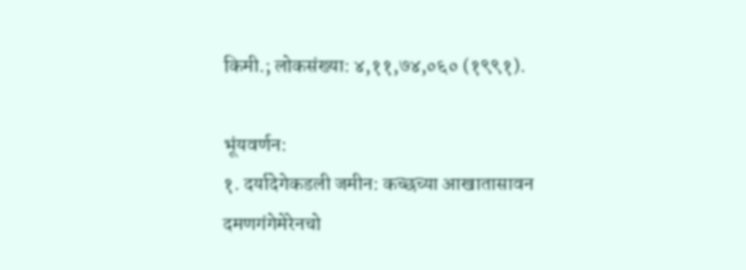किमी.; लोकसंख्या: ४,११,७४,०६० (१९९१).

भूंयवर्णन:
१. दर्यादेगेकडली जमीन: कच्छच्या आखातासावन दमणगंगेमेरेनचो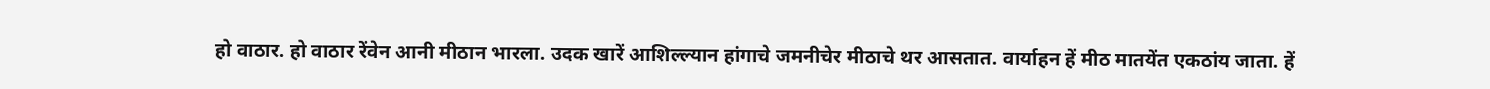हो वाठार. हो वाठार रेंवेन आनी मीठान भारला. उदक खारें आशिल्ल्यान हांगाचे जमनीचेर मीठाचे थर आसतात. वार्याहन हें मीठ मातयेंत एकठांय जाता. हें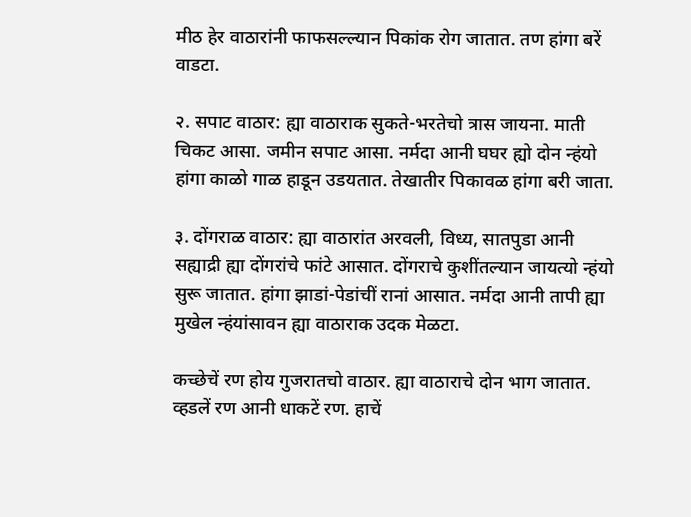मीठ हेर वाठारांनी फाफसल्ल्यान पिकांक रोग जातात. तण हांगा बरें वाडटा.

२. सपाट वाठार: ह्या वाठाराक सुकते-भरतेचो त्रास जायना. माती चिकट आसा. जमीन सपाट आसा. नर्मदा आनी घघर ह्यो दोन न्हंयो हांगा काळो गाळ हाडून उडयतात. तेखातीर पिकावळ हांगा बरी जाता.

३. दोंगराळ वाठार: ह्या वाठारांत अरवली, विध्य, सातपुडा आनी सह्याद्री ह्या दोंगरांचे फांटे आसात. दोंगराचे कुशींतल्यान जायत्यो न्हंयो सुरू जातात. हांगा झाडां-पेडांचीं रानां आसात. नर्मदा आनी तापी ह्या मुखेल न्हंयांसावन ह्या वाठाराक उदक मेळटा.

कच्छेचें रण होय गुजरातचो वाठार. ह्या वाठाराचे दोन भाग जातात. व्हडलें रण आनी धाकटें रण. हाचें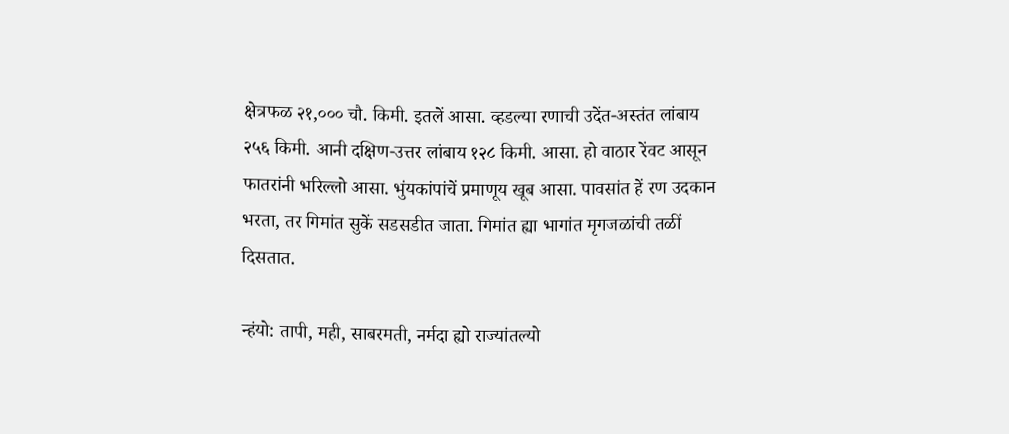क्षेत्रफळ २१,००० चौ. किमी. इतलें आसा. व्हडल्या रणाची उदेंत-अस्तंत लांबाय २५६ किमी. आनी दक्षिण-उत्तर लांबाय १२८ किमी. आसा. हो वाठार रेंवट आसून फातरांनी भरिल्लो आसा. भुंयकांपांचें प्रमाणूय खूब आसा. पावसांत हें रण उदकान भरता, तर गिमांत सुकें सडसडीत जाता. गिमांत ह्या भागांत मृगजळांची तळीं दिसतात.

न्हंयो: तापी, मही, साबरमती, नर्मदा ह्यो राज्यांतल्यो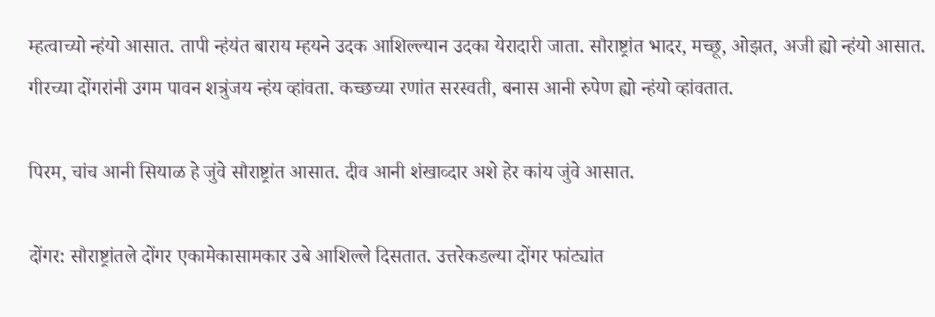म्हत्वाच्यो न्हंयो आसात. तापी न्हंयंत बाराय म्हयने उदक आशिल्ल्यान उदका येरादारी जाता. सौराष्ट्रांत भादर, मच्छू, ओझत, अजी ह्यो न्हंयो आसात. गीरच्या दोंगरांनी उगम पावन शत्रुंजय न्हंय व्हांवता. कच्छच्या रणांत सरस्वती, बनास आनी रुपेण ह्यो न्हंयो व्हांवतात.

पिरम, चांच आनी सियाळ हे जुंवे सौराष्ट्रांत आसात. दीव आनी शंखाव्दार अशे हेर कांय जुंवे आसात.

दोंगर: सौराष्ट्रांतले दोंगर एकामेकासामकार उबे आशिल्ले दिसतात. उत्तरेकडल्या दोंगर फांट्यांत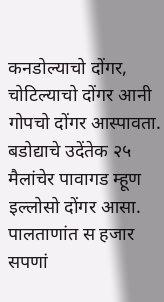कनडोल्याचो दोंगर, चोटिल्याचो दोंगर आनी गोपचो दोंगर आस्पावता. बडोद्याचे उदेंतेक २५ मैलांचेर पावागड म्हूण इल्लोसो दोंगर आसा. पालताणांत स हजार सपणां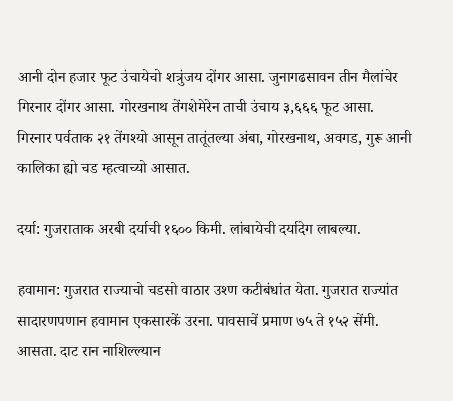आनी दोन हजार फूट उंचायेचो शत्रुंजय दोंगर आसा. जुनागढसावन तीन मैलांचेर गिरनार दोंगर आसा. गोरखनाथ तेंगशेमेरेन ताची उंचाय ३,६६६ फूट आसा. गिरनार पर्वताक २१ तेंगश्यो आसून तातूंतल्या अंबा, गोरखनाथ, अवगड, गुरू आनी कालिका ह्यो चड म्हत्वाच्यो आसात.

दर्या: गुजराताक अरबी दर्याची १६०० किमी. लांबायेची दर्यादेग लाबल्या.

हवामान: गुजरात राज्याचो चडसो वाठार उश्ण कटीबंधांत येता. गुजरात राज्यांत सादारणपणान हवामान एकसारकें उरना. पावसाचें प्रमाण ७५ ते १५२ सेंमी. आसता. दाट रान नाशिल्ल्यान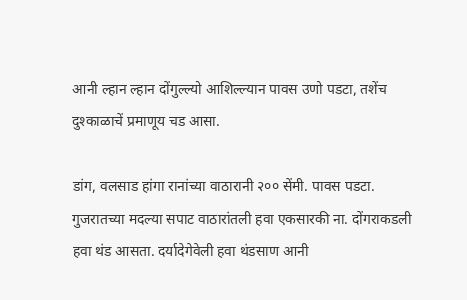आनी ल्हान ल्हान दोंगुल्ल्यो आशिल्ल्यान पावस उणो पडटा, तशेंच दुश्काळाचें प्रमाणूय चड आसा.

डांग, वलसाड हांगा रानांच्या वाठारानी २०० सेंमी. पावस पडटा. गुजरातच्या मदल्या सपाट वाठारांतली हवा एकसारकी ना. दोंगराकडली हवा थंड आसता. दर्यादेगेवेली हवा थंडसाण आनी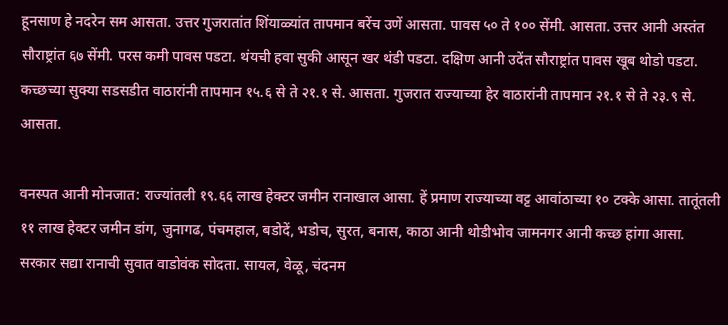हूनसाण हे नदरेन सम आसता. उत्तर गुजरातांत शिंयाळ्यांत तापमान बरेंच उणें आसता. पावस ५० ते १०० सेंमी. आसता. उत्तर आनी अस्तंत सौराष्ट्रांत ६७ सेंमी. परस कमी पावस पडटा. थंयची हवा सुकी आसून खर थंडी पडटा. दक्षिण आनी उदेंत सौराष्ट्रांत पावस खूब थोडो पडटा. कच्छच्या सुक्या सडसडीत वाठारांनी तापमान १५.६ से ते २१.१ से. आसता. गुजरात राज्याच्या हेर वाठारांनी तापमान २१.१ से ते २३.९ से. आसता.

वनस्पत आनी मोनजात: राज्यांतली १९.६६ लाख हेक्टर जमीन रानाखाल आसा. हें प्रमाण राज्याच्या वट्ट आवांठाच्या १० टक्के आसा. तातूंतली ११ लाख हेक्टर जमीन डांग, जुनागढ, पंचमहाल, बडोदें, भडोच, सुरत, बनास, काठा आनी थोडीभोव जामनगर आनी कच्छ हांगा आसा. सरकार सद्या रानाची सुवात वाडोवंक सोदता. सायल, वेळू, चंदनम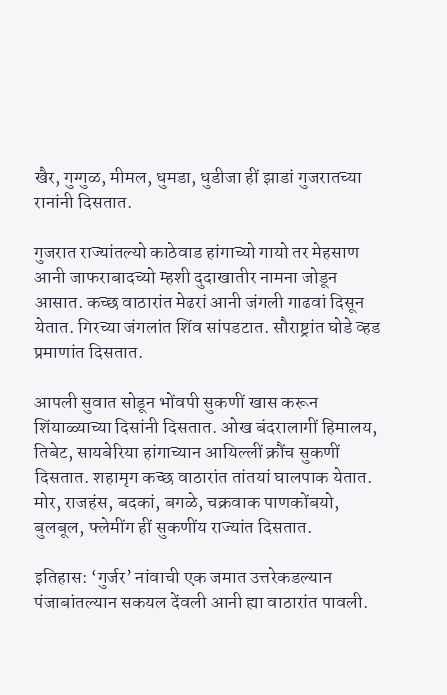खैर, गुग्गुळ, मीमल, धुमडा, धुडीजा हीं झाडां गुजरातच्या रानांनी दिसतात.

गुजरात राज्यांतल्यो काठेवाड हांगाच्यो गायो तर मेहसाण आनी जाफराबादच्यो म्हशी दुदाखातीर नामना जोडून आसात. कच्छ वाठारांत मेढरां आनी जंगली गाढवां दिसून येतात. गिरच्या जंगलांत शिंव सांपडटात. सौराष्ट्रांत घोडे व्हड प्रमाणांत दिसतात.

आपली सुवात सोडून भोंवपी सुकणीं खास करून शिंयाळ्याच्या दिसांनी दिसतात. ओख बंदरालागीं हिमालय, तिबेट, सायबेरिया हांगाच्यान आयिल्लीं क्रौंच सुकणीं दिसतात. शहामृग कच्छ वाठारांत तांतयां घालपाक येतात. मोर, राजहंस, बदकां, बगळे, चक्रवाक पाणकोंबयो, बुलबूल, फ्लेमींग हीं सुकणींय राज्यांत दिसतात.

इतिहास: ‘गुर्जर’ नांवाची एक जमात उत्तरेकडल्यान पंजाबांतल्यान सकयल देंवली आनी ह्या वाठारांत पावली.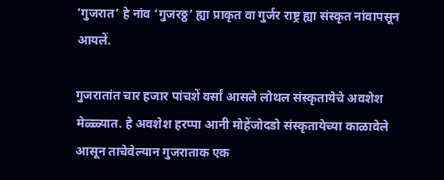’गुजरात’ हे नांव ‘गुजरठ्ठ’ ह्या प्राकृत वा गुर्जर राष्ट्र ह्या संस्कृत नांवापसून आयलें.

गुजरातांत चार हजार पांचशें वर्सां आसले लोथल संस्कृतायेचे अवशेश मेळ्ळ्यात. हे अवशेश हरप्पा आनी मोहेंजोदडो संस्कृतायेच्या काळावेले आसून ताचेवेल्यान गुजराताक एक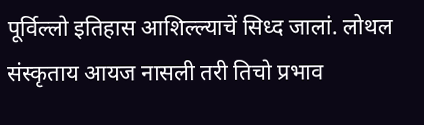पूर्विल्लो इतिहास आशिल्ल्याचें सिध्द जालां. लोथल संस्कृताय आयज नासली तरी तिचो प्रभाव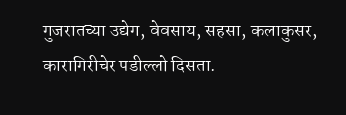गुजरातच्या उद्येग, वेवसाय, सहसा, कलाकुसर, कारागिरीचेर पडील्लो दिसता.